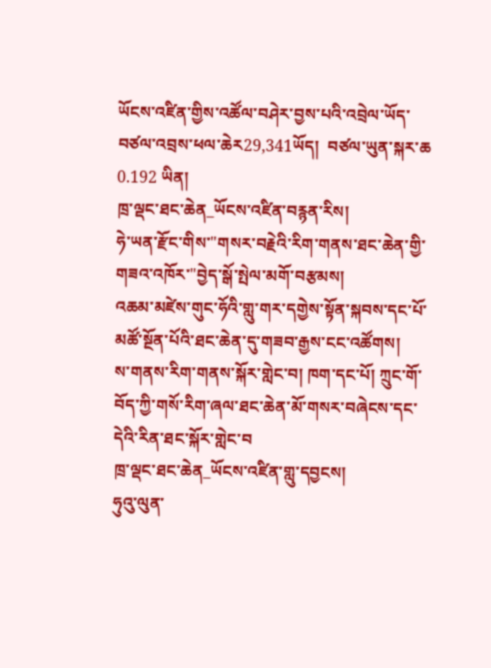ཡོངས་འཛིན་གྱིས་འཚོལ་བཤེར་བྱས་པའི་འབྲེལ་ཡོད་བཙལ་འབྲས་ཕལ་ཆེར29,341ཡོད།  བཙལ་ཡུན་སྐར་ཆ 0.192 ཡིན།
ཁྲ་ལྡང་ཐང་ཆེན_ཡོངས་འཛིན་བརྙན་རིས།
ཧེ་ཡན་རྫོང་གིས་"གསར་བརྗེའི་རིག་གནས་ཐང་ཆེན་གྱི་གཟའ་འཁོར་"བྱེད་སྒོ་སྤེལ་མགོ་བརྩམས།
འཆམ་མཛེས་གུང་ཧོའི་གླུ་གར་དགྱེས་སྟོན་སྐབས་དང་པོ་མཚོ་སྔོན་པོའི་ཐང་ཆེན་དུ་གཟབ་རྒྱས་ངང་འཚོགས།
ས་གནས་རིག་གནས་སྐོར་གླེང་བ། ཁག་དང་པོ། ཀྲུང་གོ་བོད་ཀྱི་གསོ་རིག་ཞལ་ཐང་ཆེན་མོ་གསར་བཞེངས་དང་དེའི་རིན་ཐང་སྐོར་གླེང་བ
ཁྲ་ལྡང་ཐང་ཆེན_ཡོངས་འཛིན་གླུ་དབྱངས།
ཧུའུ་ལུན་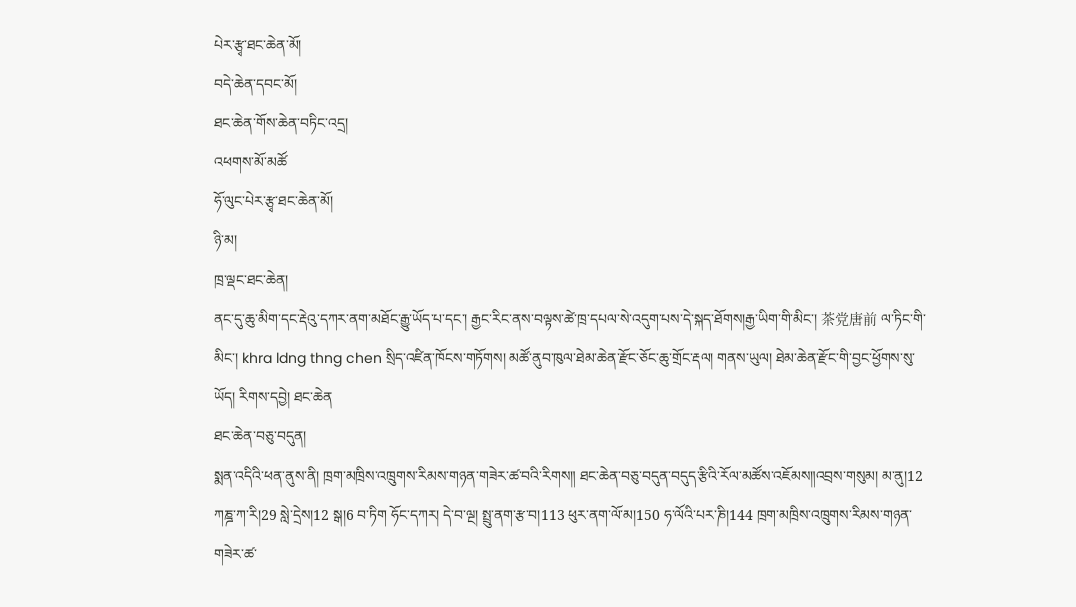པེར་རྩྭ་ཐང་ཆེན་མོ།
བདེ་ཆེན་དབང་མོ།
ཐང་ཆེན་གོས་ཆེན་བཏིང་འདྲ།
འཕགས་མོ་མཚོ
ཧོ་ལུང་པེར་རྩྭ་ཐང་ཆེན་མོ།
ཉི་མ།
ཁྲ་ལྡང་ཐང་ཆེན།
ནང་དུ་ཆུ་མིག་དང་རྡེའུ་དཀར་ནག་མཐོང་རྒྱུ་ཡོད་པ་དང་། རྒྱང་རིང་ནས་བལྟས་ཚེ་ཁྲ་དཔལ་སེ་འདུག་པས་དེ་སྐད་ཐོགས།རྒྱ་ཡིག་གི་མིང་། 茶党唐前 ལ་ཏིང་གི་མིང་། khra ldng thng chen སྲིད་འཛིན་ཁོངས་གཏོགས། མཚོ་ནུབ་ཁུལ་ཐེམ་ཆེན་རྫོང་ཅོང་ཆུ་གྲོང་རྡལ། གནས་ཡུལ། ཐེམ་ཆེན་རྫོང་གི་བྱང་ཕྱོགས་སུ་ཡོད། རིགས་དབྱེ། ཐང་ཆེན
ཐང་ཆེན་བཅུ་བདུན།
སྨན་འདིའི་ཕན་ནུས་ནི། ཁྲག་མཁྲིས་འཁྲུགས་རིམས་གཉན་གཟེར་ཚ་བའི་རིགས༎ ཐང་ཆེན་བཅུ་བདུན་བདུད་རྩིའི་རོལ་མཚོས་འཇོམས༎འབྲས་གསུམ། མ་ནུ།12 ཀཎྜ་ཀ་རི།29 སླེ་དྲེས།12 སྒ།6 བ་ཏིག ཧོང་དཀར། དེ་བ་ལྔ། སྤྲུ་ནག་རྩ་བ།113 ཕུར་ནག་ལོ་མ།150 ཧ་ལོའི་པར་ཎི།144 ཁྲག་མཁྲིས་འཁྲུགས་རིམས་གཉན་གཟེར་ཚ་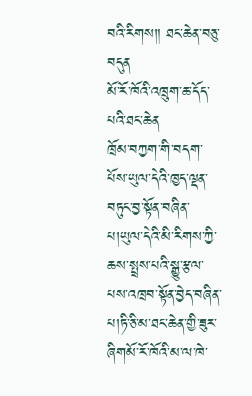བའི་རིགས༎ ཐང་ཆེན་བཅུ་བདུན
མོ་རོ་ཁོའི་འཁྲུག་ཆ་དོད་པའི་ཐང་ཆེན
ཁྲོམ་བཀྱག་གི་བདག་པོས་ཡུལ་དེའི་ཁྱད་ལྡན་བཏུང་བྱ་སྟོན་བཞིན་པ།ཡུལ་དེའི་མི་རིགས་ཀྱི་ཆས་སྤྲས་པའི་སྒྱུ་རྩལ་པས་འཁྲབ་སྟོན་བྱེད་བཞིན་པ།ཏི་ཅི་མ་ཐང་ཆེན་གྱི་ཟུར་ཞིགམོ་རོ་ཁོའི་མ་ལ་ཁེ་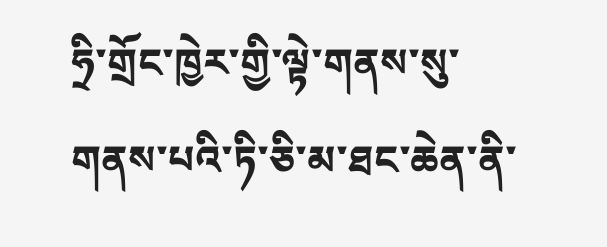ཧྲི་གྲོང་ཁྱེར་གྱི་ལྟེ་གནས་སུ་གནས་པའི་ཏི་ཅི་མ་ཐང་ཆེན་ནི་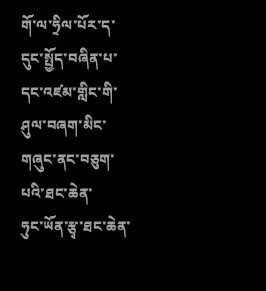གོ་ལ་ཧྲིལ་པོར་ད་དུང་སྤྱོད་བཞིན་པ་དང་འཛམ་གླིང་གི་ཤུལ་བཞག་མིང་གཞུང་ནང་བཅུག་པའི་ཐང་ཆེན་
ཧུང་ཡོན་རྩྭ་ཐང་ཆེན་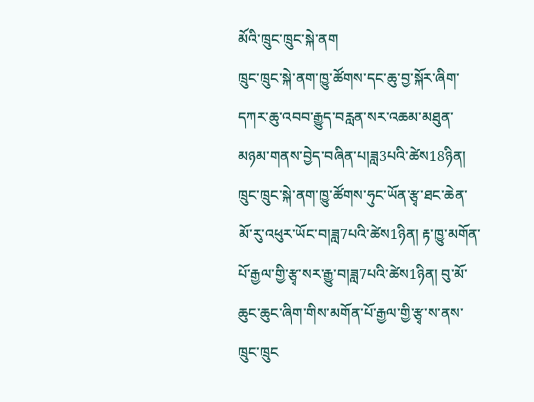མོའི་ཁྲུང་ཁྲུང་སྐེ་ནག
ཁྲུང་ཁྲུང་སྐེ་ནག་ཁྱུ་ཚོགས་དང་ཆུ་བྱ་སྐོར་ཞིག་དཀར་ཆུ་འབབ་རྒྱུད་བརླན་སར་འཆམ་མཐུན་མཉམ་གནས་བྱེད་བཞིན་པ།ཟླ3པའི་ཚེས18ཉིན། ཁྲུང་ཁྲུང་སྐེ་ནག་ཁྱུ་ཚོགས་ཧུང་ཡོན་རྩྭ་ཐང་ཆེན་མོ་རུ་འཕུར་ཡོང་བ།ཟླ7པའི་ཚེས1ཉིན། རྟ་ཁྱུ་མགོན་པོ་རྒྱལ་གྱི་རྩྭ་སར་རྒྱུ་བ།ཟླ7པའི་ཚེས1ཉིན། བུ་མོ་ཆུང་ཆུང་ཞིག་གིས་མགོན་པོ་རྒྱལ་གྱི་རྩྭ་ས་ནས་ཁྲུང་ཁྲུང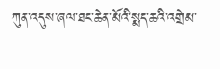ཀུན་འདུས་ཞལ་ཐང་ཆེན་མོའི་སྨད་ཆའི་འགྲེམ་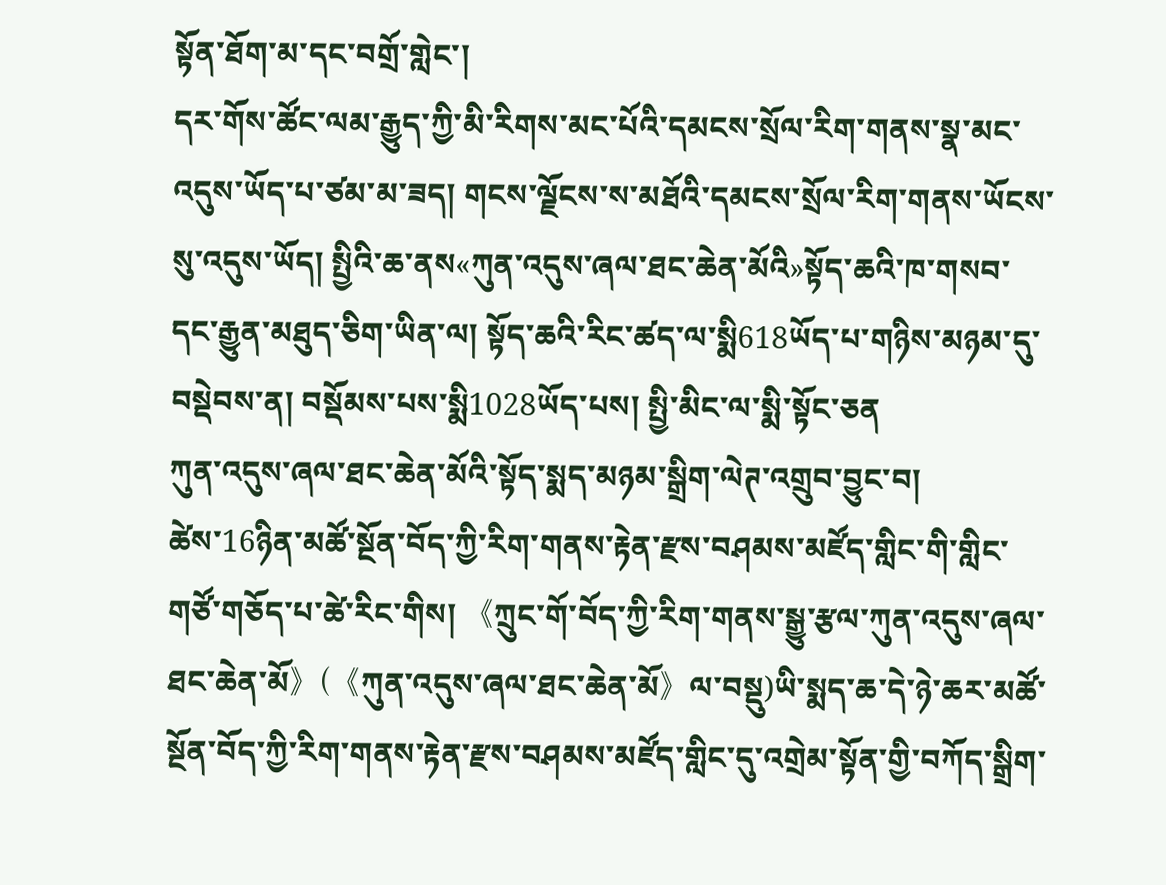སྟོན་ཐོག་མ་དང་བགྲོ་གླེང་།
དར་གོས་ཚོང་ལམ་རྒྱུད་ཀྱི་མི་རིགས་མང་པོའི་དམངས་སྲོལ་རིག་གནས་སྣ་མང་འདུས་ཡོད་པ་ཙམ་མ་ཟད། གངས་ལྗོངས་ས་མཐོའི་དམངས་སྲོལ་རིག་གནས་ཡོངས་སུ་འདུས་ཡོད། སྤྱིའི་ཆ་ནས«ཀུན་འདུས་ཞལ་ཐང་ཆེན་མོའི»སྟོད་ཆའི་ཁ་གསབ་དང་རྒྱུན་མཐུད་ཅིག་ཡིན་ལ། སྟོད་ཆའི་རིང་ཚད་ལ་སྨི618ཡོད་པ་གཉིས་མཉམ་དུ་བསྡེབས་ན། བསྡོམས་པས་སྨི1028ཡོད་པས། སྤྱི་མིང་ལ་སྨི་སྟོང་ཅན
ཀུན་འདུས་ཞལ་ཐང་ཆེན་མོའི་སྟོད་སྨད་མཉམ་སྒྲིག་ལེཊ་འགྲུབ་བྱུང་བ།
ཚེས་16ཉིན་མཚོ་སྔོན་བོད་ཀྱི་རིག་གནས་རྟེན་རྫས་བཤམས་མཛོད་གླིང་གི་གླིང་གཙོ་གཅོད་པ་ཚེ་རིང་གིས། 《ཀྲུང་གོ་བོད་ཀྱི་རིག་གནས་སྒྱུ་རྩལ་ཀུན་འདུས་ཞལ་ཐང་ཆེན་མོ》(《ཀུན་འདུས་ཞལ་ཐང་ཆེན་མོ》ལ་བསྡུ)ཡི་སྨད་ཆ་དེ་ཉེ་ཆར་མཚོ་སྔོན་བོད་ཀྱི་རིག་གནས་རྟེན་རྫས་བཤམས་མཛོད་གླིང་དུ་འགྲེམ་སྟོན་གྱི་བཀོད་སྒྲིག་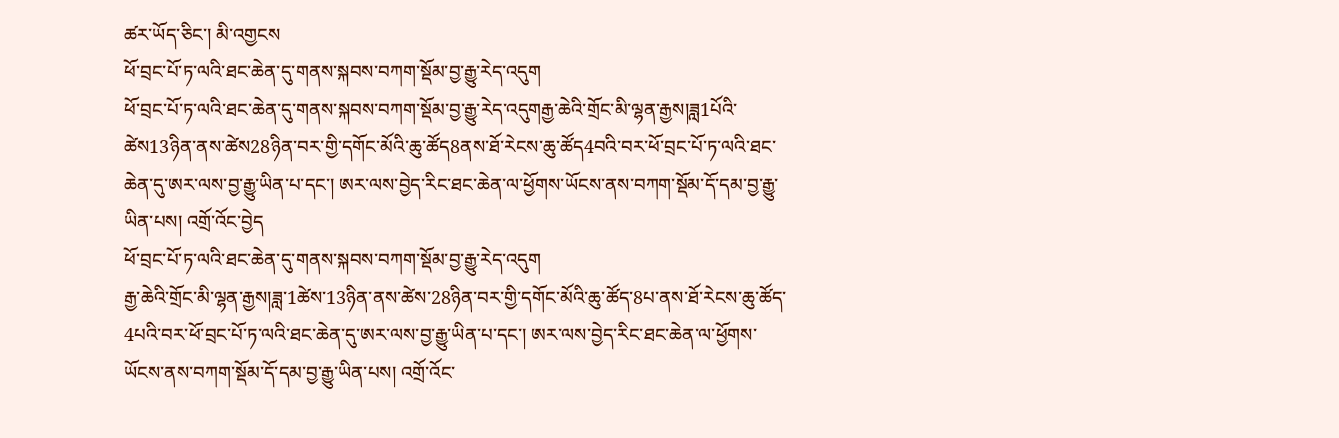ཚར་ཡོད་ཅིང་། མི་འགྱངས
ཕོ་བྲང་པོ་ཏ་ལའི་ཐང་ཆེན་དུ་གནས་སྐབས་བཀག་སྡོམ་བྱ་རྒྱུ་རེད་འདུག
ཕོ་བྲང་པོ་ཏ་ལའི་ཐང་ཆེན་དུ་གནས་སྐབས་བཀག་སྡོམ་བྱ་རྒྱུ་རེད་འདུགརྒྱ་ཆེའི་གྲོང་མི་ལྷན་རྒྱས།ཟླ1པོའི་ཚེས13ཉིན་ནས་ཚེས28ཉིན་བར་གྱི་དགོང་མོའི་ཆུ་ཚོད8ནས་ཐོ་རེངས་ཆུ་ཚོད4བའི་བར་ཕོ་བྲང་པོ་ཏ་ལའི་ཐང་ཆེན་དུ་ཨར་ལས་བྱ་རྒྱུ་ཡིན་པ་དང་། ཨར་ལས་བྱེད་རིང་ཐང་ཆེན་ལ་ཕྱོགས་ཡོངས་ནས་བཀག་སྡོམ་དོ་དམ་བྱ་རྒྱུ་ཡིན་པས། འགྲོ་འོང་བྱེད
ཕོ་བྲང་པོ་ཏ་ལའི་ཐང་ཆེན་དུ་གནས་སྐབས་བཀག་སྡོམ་བྱ་རྒྱུ་རེད་འདུག
རྒྱ་ཆེའི་གྲོང་མི་ལྷན་རྒྱས།ཟླ་1ཚེས་13ཉིན་ནས་ཚེས་28ཉིན་བར་གྱི་དགོང་མོའི་ཆུ་ཚོད་8པ་ནས་ཐོ་རེངས་ཆུ་ཚོད་4པའི་བར་ཕོ་བྲང་པོ་ཏ་ལའི་ཐང་ཆེན་དུ་ཨར་ལས་བྱ་རྒྱུ་ཡིན་པ་དང་། ཨར་ལས་བྱེད་རིང་ཐང་ཆེན་ལ་ཕྱོགས་ཡོངས་ནས་བཀག་སྡོམ་དོ་དམ་བྱ་རྒྱུ་ཡིན་པས། འགྲོ་འོང་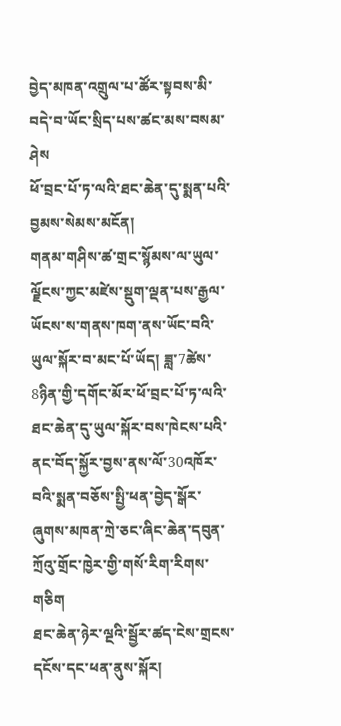བྱེད་མཁན་འགྲུལ་པ་ཚོར་སྟབས་མི་བདེ་བ་ཡོང་སྲིད་པས་ཚང་མས་བསམ་ཤེས
ཕོ་བྲང་པོ་ཏ་ལའི་ཐང་ཆེན་དུ་སྨན་པའི་བྱམས་སེམས་མངོན།
གནམ་གཤིས་ཚ་གྲང་སྙོམས་ལ་ཡུལ་ལྗོངས་ཀྱང་མཛེས་སྡུག་ལྡན་པས་རྒྱལ་ཡོངས་ས་གནས་ཁག་ནས་ཡོང་བའི་ཡུལ་སྐོར་བ་མང་པོ་ཡོད། ཟླ་7ཚེས་8ཉིན་གྱི་དགོང་མོར་ཕོ་བྲང་པོ་ཏ་ལའི་ཐང་ཆེན་དུ་ཡུལ་སྐོར་བས་ཁེངས་པའི་ནང་བོད་སྐྱོར་བྱས་ནས་ལོ་30འཁོར་བའི་སྨན་བཅོས་སྤྱི་ཕན་བྱེད་སྒོར་ཞུགས་མཁན་ཀྲེ་ཅང་ཞིང་ཆེན་དབུན་ཀྲོའུ་གྲོང་ཁྱེར་གྱི་གསོ་རིག་རིགས་གཅིག
ཐང་ཆེན་ཉེར་ལྔའི་སྦྱོར་ཚད་ངེས་གྲངས་དངོས་དང་ཕན་ནུས་སྐོར།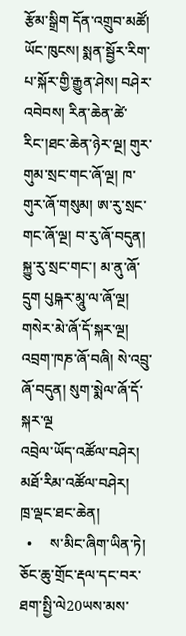རྩོམ་སྒྲིག དོན་འགྲུབ་མཚོ། ཡོང་ཁུངས། སྨན་སྦྱོར་རིག་པ་སྐོར་གྱི་རྒྱུན་ཤེས། བཤེར་འབེབས། རིན་ཆེན་ཚེ་རིང་།ཐང་ཆེན་ཉེར་ལྔ། གུར་གུམ་སྲང་གང་ཞོ་ལྔ། ཁ་གུར་ཞོ་གསུམ། ཨ་རུ་སྲང་གང་ཞོ་ལྔ། བ་རུ་ཞོ་བདུན། སྐྱུ་རུ་སྲང་གང་། མ་ནུ་ཞོ་དྲུག པུཥྐར་མཱུ་ལ་ཞོ་ལྔ། གསེར་མེ་ཞོ་དོ་སྐར་ལྔ། འབྲག་ཁཎ་ཞོ་བཞི། སེ་འབྲུ་ཞོ་བདུན། སུག་སྨེལ་ཞོ་དོ་སྐར་ལྔ
འབྲེལ་ཡོད་འཚོལ་བཤེར།
མཐོ་རིམ་འཚོལ་བཤེར།
ཁྲ་ལྡང་ཐང་ཆེན།
  •     ས་མིང་ཞིག་ཡིན་ཏེ། ཅོང་ཆུ་གྲོང་རྡལ་དང་བར་ཐག་སྤྱི་ལེ20ཡས་མས་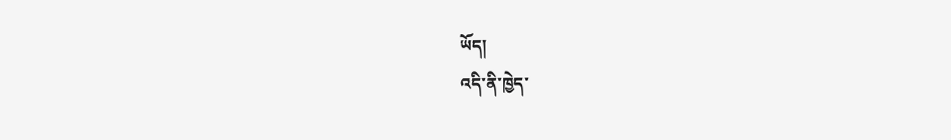ཡོད།
འདི་ནི་ཁྱེད་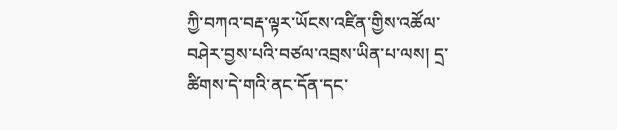ཀྱི་བཀའ་བརྡ་ལྟར་ཡོངས་འཛིན་གྱིས་འཚོལ་བཤེར་བྱས་པའི་བཙལ་འབྲས་ཡིན་པ་ལས། དྲ་ཚིགས་དེ་གའི་ནང་དོན་དང་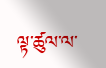ལྟ་ཚུལ་ལ་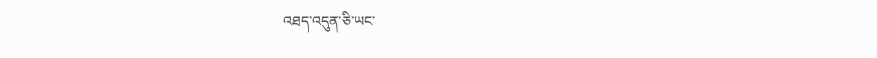འཐད་འདུན་ཅི་ཡང་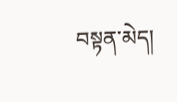བསྟན་མེད།